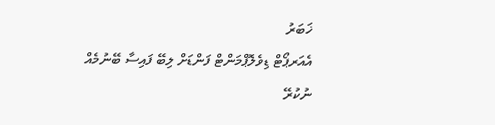ޚަބަރު
އެއަރޕޯޓް ޑިވެލޮޕްމަންޓް ފަންޑަށް ލިބޭ ފައިސާ ބޭނުމެއް ނުކުރޭ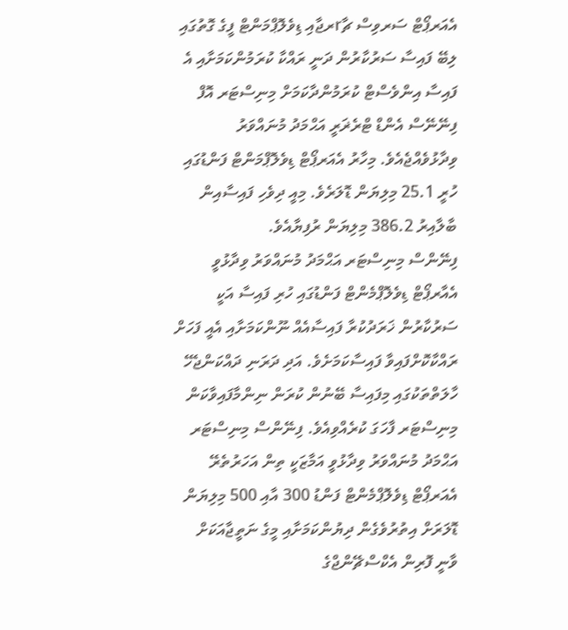އެއަރޕޯޓް ސަރވިސް ޗާrރޖާއި ޑިވެލޮޕްމަންޓް ފީގެ ގޮތުގައި ލިބޭ ފައިސާ ސަރުކާރުން ދަނީ ރައްކާ ކުރަމުންކަމަށާއި އެ ފައިސާ އިންވެސްޓް ކުރަމުންދާކަމަށް މިނިސްޓަރ އޮފް ފިނޭނޭސް އެންޑް ޓްރެޜަރީ އަޙްމަދު މުނައްވަރު ވިދާޅުވެއްޖެއެވެ. މިހާރު އެއަރޕޯޓް ޑިވެލޮޕްމަންޓް ފަންޑުގައި ހުރީ 25.1 މިލިޔަން ޑޮލަރެވެ. މިއީ ދިވެހި ފައިސާއިން ބާލާއިރު 386.2 މިލިޔަން ރުފިޔާއެވެ.
ފިނޭންސް މިނިސްޓަރ އަޙްމަދު މުނައްވަރު ވިދާޅުވީ އެއާރޕޯޓް ޑިވެލޮޕްމެންޓް ފަންޑުގައި ހުރި ފައިސާ އަކީ ސަރުކާރުން ޚަރަދުކުރާ ފައިސާއެއް ނޫންކަމަށާއި އެއީ ފަހަށް ރައްކާކޮށްފައިވާ ފައިސާކަމަށެވެ. އަދި ދަރަނި ދައްކަންޖެހޭ ހާލަތްތަކުގައި މިފައިސާ ބޭނުން ކުރަން ނިންމާފައިވާކަން މިނިސްޓަރ ފާހަގަ ކުރެއްވިއެވެ. ފިނޭންސް މިނިސްޓަރ އަޙްމަދު މުނައްވަރު ވިދާޅުވީ އަމާޒަކީ ތިން އަހަރުތެރޭ އެއަރޕޯޓް ޑިވެލޮޕްމެންޓް ފަންޑު 300 އާއި 500 މިލިޔަން ޑޮލަރަށް އިތުރުވެގެން ދިޔުންކަމަށާއި މީގެ ނަތީޖާއަކަށް ވާނީ ފޮރިން އެކްސްޗޭންޖްގެ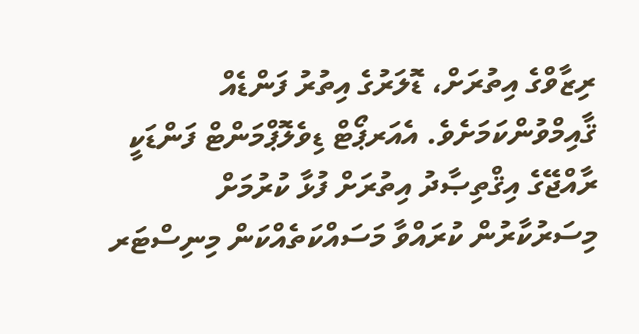ރިޒާވްގެ އިތުރަށް، ޑޮލަރުގެ އިތުރު ފަންޑެއް ޤާއިމްވުންކަމަށެވެ. އެއަރޕޯޓް ޑިވެލޮޕްމަންޓް ފަންޑަކީ ރާއްޖޭގެ އިޤްތިޞާދު އިތުރަށް ފުޅާ ކުރުމަށް މިސަރުކާރުން ކުރައްވާ މަސައްކަތެއްކަން މިނިސްޓަރ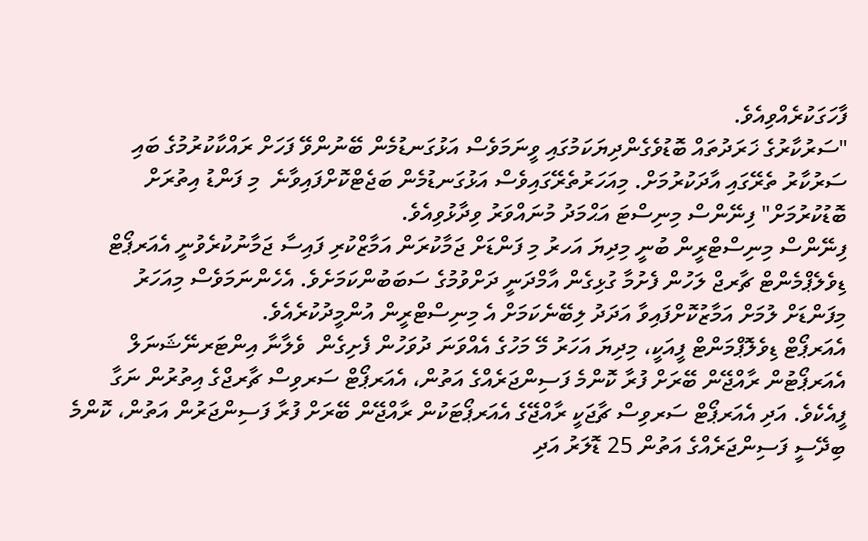ފާހަގަކުރެއްވިއެވެ.
"ސަރުކާރުގެ ޚަރަދުތައް ބޮޑުވެގެންދިޔަކަމުގައި ވީނަމަވެސް އަޅުގަނޑުމެން ބޭނުންވޭ ފަހަށް ރައްކާކުރުމުގެ ބައި ސަރުކާރު ތެރޭގައި އާދަކުރުމަށް. މިއަހަރުތެރޭގައިވެސް އަޅުގަނޑުމެން ބަޖެޓްކޮށްފައިވާނެ  މި ފަންޑު އިތުރަށް ބޮޑުކުރުމަށް" ފިނޭންސް މިނިސްޓަ އަޙްމަދު މުނައްވަރު ވިދާޅުވިއެވެ.
ފިނޭންސް މިނިސްޓްރީން ބުނީ މިދިޔަ އަހރު މި ފަންޑަށް ޖަމާކުރަން އަމާޒްކުރި ފައިސާ ޖަމާނުކުރެވުނީ އެއަރޕޯޓް ޑިވެލެޕްމެންޓް ޗާރޖް ލަހުން ފެށުމާ ގުޅިގެން އާމްދަނީ ދަށްވުމުގެ ސަބަބުންކަމަށެވެ. އެހެންނަމަވެސް މިއަހަރު މިފަންޑަށް ލުމަށް އަމާޒުކޮށްފައިވާ އަދަދު ލިބޭނެކަމަށް އެ މިނިސްޓްރީން އުންމީދުކުރެއެވެ.
އެއަރޕޯޓް ޑިވެލޮޕްމަންޓް ފީއަކީ، މިދިޔަ އަހަރު މޭ މަހުގެ އެއްވަނަ ދުވަހުން ފެށިގެން  ވެލާނާ އިންޓަރނޭޝަނަލް އެއަރޕޯޓުން ރާއްޖޭން ބޭރަށް ފުރާ ކޮންމެ ފަސިންޖަރެއްގެ އަތުން، އެއަރޕޯޓް ސަރވިސް ޗާރޖްގެ އިތުރުން ނަގާ ފީއެކެވެ. އަދި އެއަރޕޯޓް ސަރވިސް ޗާޖަކީ ރާއްޖޭގެ އެއަރޕޯޓަކުން ރާއްޖޭން ބޭރަށް ފުރާ ފަސިންޖަރުން އަތުން، ކޮންމެ ބިދޭސީ ފަސިންޖަރެއްގެ އަތުން 25 ޑޮލަރު އަދި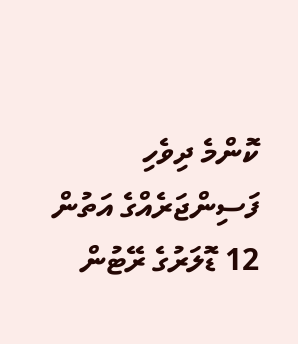ކޮންމެ ދިވެހި ފަސިންޖަރެއްގެ އަތުން 12 ޑޮލަރުގެ ރޭޓުން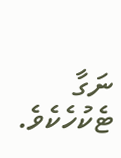ނަގާ ޓެކުހެކެވެ.